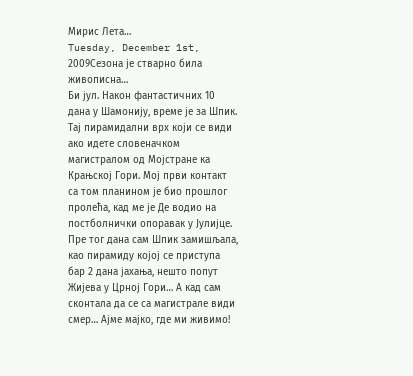Мирис Лета…
Tuesday, December 1st, 2009Сезона је стварно била живописна…
Би јул. Након фантастичних 10 дана у Шамонију, време је за Шпик. Тај пирамидални врх који се види ако идете словеначком магистралом од Мојстране ка Крањској Гори. Мој први контакт са том планином је био прошлог пролећа, кад ме је Де водио на постболнички опоравак у Јулијце. Пре тог дана сам Шпик замишљала, као пирамиду којој се приступа бар 2 дана јахања, нешто попут Жијева у Црној Гори… А кад сам сконтала да се са магистрале види смер… Ајме мајко, где ми живимо!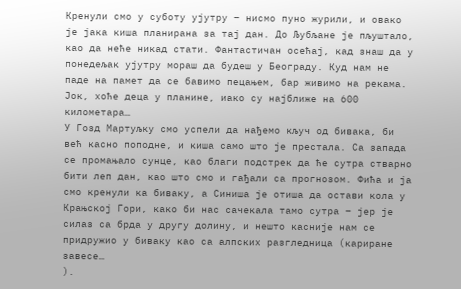Кренули смо у суботу ујутру – нисмо пуно журили, и овако је јака киша планирана за тај дан. До Љубљане је пљуштало, као да неће никад стати. Фантастичан осећај, кад знаш да у понедељак ујутру мораш да будеш у Београду. Куд нам не паде на памет да се бавимо пецањем, бар живимо на рекама. Јок, хоће деца у планине, иако су најближе на 600 километара…
У Гозд Мартуљку смо успели да нађемо кључ од бивака, би већ касно поподне, и киша само што је престала. Са запада се промањало сунце, као благи подстрек да ће сутра стварно бити леп дан, као што смо и гађали са прогнозом. Фића и ја смо кренули ка биваку, а Синиша је отиша да остави кола у Крањској Гори, како би нас сачекала тамо сутра – јер је силаз са брда у другу долину, и нешто касније нам се придружио у биваку као са алпских разгледница (кариране завесе…
).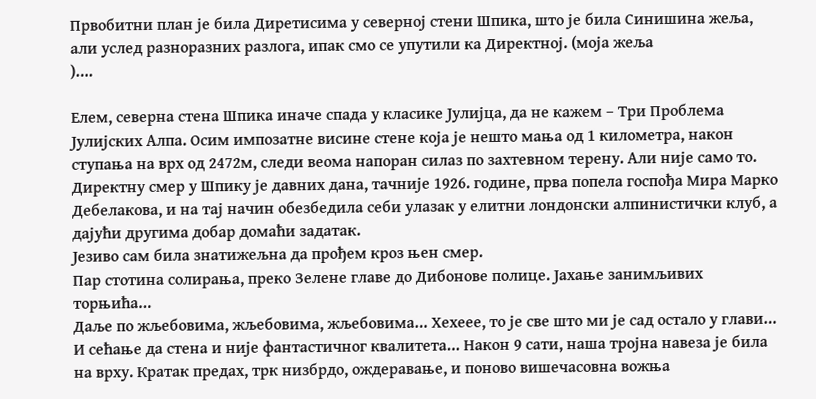Првобитни план је била Диретисима у северној стени Шпика, што је била Синишина жеља, али услед разноразних разлога, ипак смо се упутили ка Директној. (моја жеља
)….

Елем, северна стена Шпика иначе спада у класике Јулијца, да не кажем – Три Проблема Јулијских Алпа. Осим импозатне висине стене која је нешто мања од 1 километра, након ступања на врх од 2472м, следи веома напоран силаз по захтевном терену. Али није само то. Директну смер у Шпику је давних дана, тачније 1926. године, прва попела госпођа Мира Марко Дебелакова, и на тај начин обезбедила себи улазак у елитни лондонски алпинистички клуб, а дајући другима добар домаћи задатак.
Језиво сам била знатижељна да прођем кроз њен смер.
Пар стотина солирања, преко Зелене главе до Дибонове полице. Јахање занимљивих торњића…
Даље по жљебовима, жљебовима, жљебовима… Хехеее, то је све што ми је сад остало у глави… И сећање да стена и није фантастичног квалитета… Након 9 сати, наша тројна навеза је била на врху. Кратак предах, трк низбрдо, ождеравање, и поново вишечасовна вожња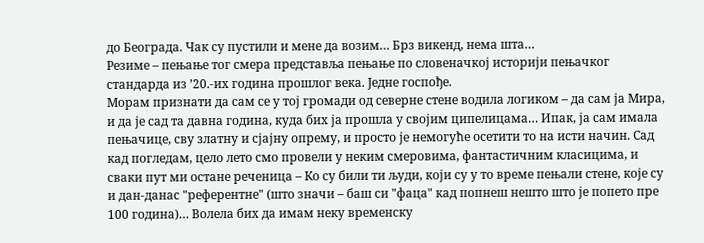до Београда. Чак су пустили и мене да возим… Брз викенд, нема шта…
Резиме – пењање тог смера представља пењање по словеначкој историји пењачког стандарда из ’20.-их година прошлог века. Једне госпође.
Морам признати да сам се у тој громади од северне стене водила логиком – да сам ја Мира, и да је сад та давна година, куда бих ја прошла у својим ципелицама… Ипак, ја сам имала пењачице, сву златну и сјајну опрему, и просто је немогуће осетити то на исти начин. Сад кад погледам, цело лето смо провели у неким смеровима, фантастичним класицима, и сваки пут ми остане реченица – Ко су били ти људи, који су у то време пењали стене, које су и дан-данас "референтне" (што значи – баш си "фаца" кад попнеш нешто што је попето пре 100 година)… Волела бих да имам неку временску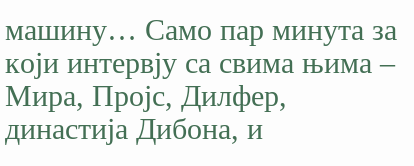машину… Само пар минута за који интервју са свима њима – Мира, Пројс, Дилфер, династија Дибона, и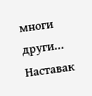многи други…
Наставак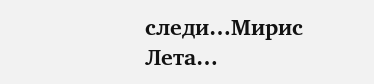следи…Мирис Лета…